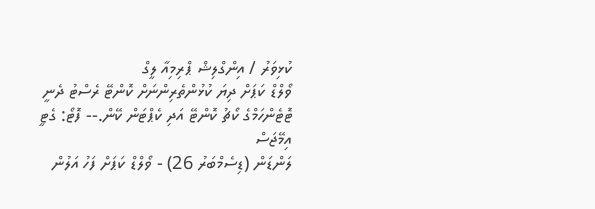ކުޅިވަރު / އިންގްލިޝް ޕްރިމިއާ ލީގް
ވޯލްޑް ކަޕަށް ދިޔަ ކުޅުންތެރިންނަށް ކޮންޓޭ ރެސްޓު ދެނީ
ޓޮޓެންހަމްގެ ކޯޗު ކޮންޓޭ އަދި ކެޕްޓަން ކޭން.-- ފޮޓޯ: ގެޓީ އިމޭޖަސް
ލަންޑަން (ޑިސެމްބަރު 26) - ވޯލްޑް ކަޕަށް ފަހު އަލުން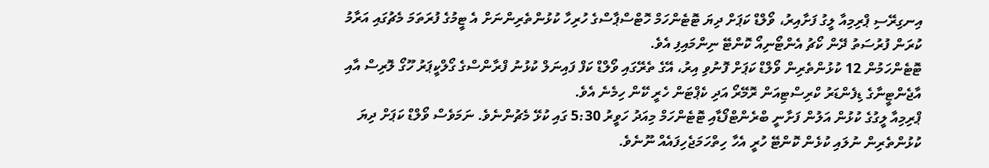އިނގިރޭސި ޕްރިމިއާ ލީގު ފަށާއިރު، ވޯލްޑް ކަޕަށް ދިޔަ ޓޮޓެންހަމް ހޮޓްސްޕާސްގެ ހުރިހާ ކުޅުންތެރިންނަށް އެ ޓީމުގެ ފުރަތަމަ މެޗުގައި އަރާމު ކުރަން ފުރުސަތު ދޭން ކޯޗު އެންޓޯނިއޯ ކޮންޓޭ ނިންމައިފި އެވެ.
ޓޮޓެންހަމުން 12 ކުޅުންތެރިން ވޯލްޑް ކަޕަށް ފޮނުވި އިރު، އޭގެ ތެރޭގައި ވޯލްޑް ކަފް ފައިނަލް ކުޅުނު ފްރާންސްގެ ގޯލްކީޕަރު ހޫގޯ ލޮރިސް އާއި އާޖެންޓީނާގެ ޑިފެންޑަރު ކްރިސްޓިއަން ރޮމޭރޯ އަދި ކެޕްޓަން ހެރީ ކޭން ހިމެނެ އެވެ.
ޕްރިމިއާ ލީގުގެ ކުޅުން އަލުން ފަށާނީ ބްރެންޓްފޯޑާއި ޓޮޓެންހަމް މިއަދު ހަވީރު 5:30 ގައި ކުޅޭ މެޗުންނެވެ. ނަމަވެސް ވޯލްޑް ކަޕަށް ދިޔަ ކުޅުންތެރިން ނުލައި ކުޅެން ކޮންޓޭ ހުރީ އެހާ ހިތްހަމަޖެހިފައެއް ނޫނެވެ.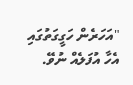"އަހަރެން ހަގީގަތުގައި އެހާ އުފަލެއް ނުވޭ.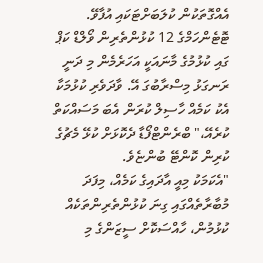އެއްގޮތަކުން ކުލަބަށްޓަކައި އުފާވޭ. ޓޮޓެންހަމްގެ 12 ކުޅުންތެރިން ވޯލްޑް ކަޕް ގައި ކުޅުމުގެ މާނައަކީ އަހަރެމެން މި ދަނީ ރަނގަޅު މިސްރާބުގަ އޭ. ވާދަވެރި ކުޅުމަކާ އެކު ކަމެއް ހާސިލް ކުރަން އެބަ މަސައްކަތް ކުރެއޭ،" ބްރެންޓްފޯޑާ ދެކޮޅަށް ކުޅޭ މެޗުގެ ކުރިން ކޮންޓޭ ބުންޏެވެ.
"އެކަމަކު މިއީ އާދައިގެ ކަމެއް، މިފަދަ މުބާރާތެއްގައި ގިނަ ކުޅުންތެރިންތަކެއް ކުޅުމުން، ހާއްސަކޮށް ސީޒަންގެ މި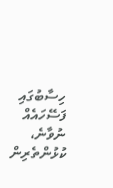ހިސާބުގައި ފަސޭހައެއް ނުވާނެ، ކުޅުންތެރިން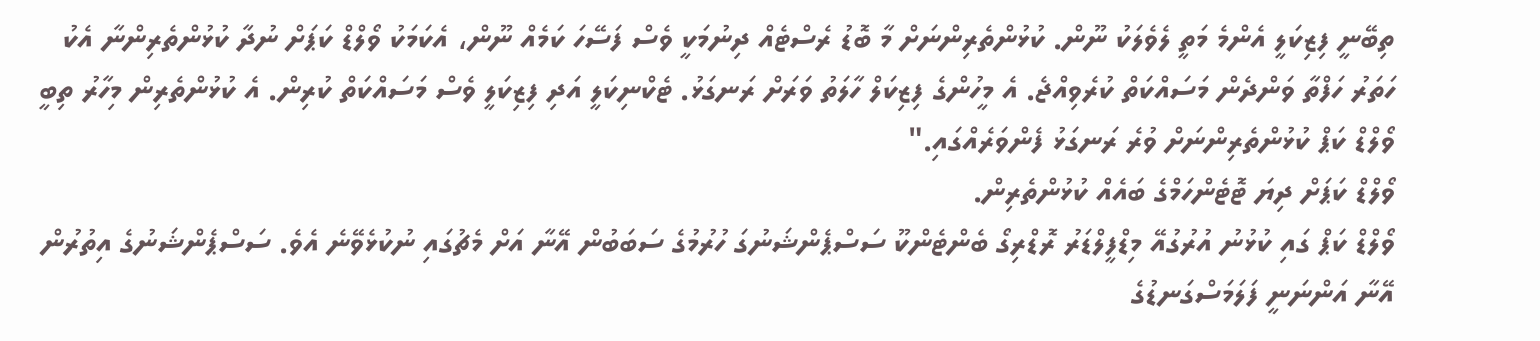ތިބޭނީ ފިޒިކަލީ އެންމެ މަތީ ލެވެލަކު ނޫން. ކުޅުންތެރިންނަށް މާ ބޮޑު ރެސްޓެއް ދިނުމަކީ ވެސް ފަސޭހަ ކަމެއް ނޫން، އެކަމަކު ވޯލްޑް ކަޕަށް ނުދާ ކުޅުންތެރިންނާ އެކު ހަތަރު ހަފްތާ ވަންދެން މަސައްކަތް ކުރެވިއްޖެ. އެ މީހުންގެ ފިޒިކަލް ހާލަތު ވަރަށް ރަނގަޅު. ޓެކްނިކަލީ އަދި ފިޒިކަލީ ވެސް މަސައްކަތް ކުރިން. އެ ކުޅުންތެރިން މިހާރު ތިބީ ވޯލްޑް ކަޕް ކުޅުންތެރިންނަށް ވުރެ ރަނގަޅު ފެންވަރެއްގައި."
ވޯލްޑް ކަޕަށް ދިޔަ ޓޮޓެންހަމްގެ ބައެއް ކުޅުންތެރިން.
ވޯލްޑް ކަޕް ގައި ކުޅުނު އުރުގުއޭ މިޑްފީލްޑަރު ރޮޑްރިގޯ ބެންޓެންކޫ ސަސްޕެންޝަނުގަ ހުރުމުގެ ސަބަބުން އޭނާ އަށް މެޗުގައި ނުކުޅެވޭނެ އެވެ. ސަސްޕެންޝަނުގެ އިތުރުން އޭނާ އަންނަނީ ފަލަމަސްގަނޑުގެ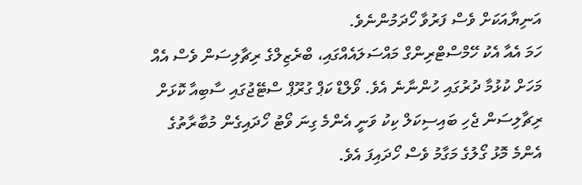އަނިޔާއަކަށް ވެސް ފަރުވާ ހޯދަމުންނެވެ.
ހަމަ އެއާ އެކު ހޭމްސްޓްރިންގް މައްސަލައެއްގައި، ބްރެޒިލްގެ ރިޗާލިސަން ވެސް އެއް މަހަށް ކުޅުމާ ދުރުގައި ހުންނާނެ އެވެ. ވޯލްޑް ކަޕް ގުރޫޕް ސްޓޭޖުގައި ސާބިއާ ކޮޅަށް ރިޗާލިސަން ޖެހި ބައިސިކަލް ކިކު ވަނީ އެންމެ ގިނަ ވޯޓު ހޯދައިގެން މުބާރާތުގެ އެންމެ މޮޅު ގޯލުގެ މަގާމު ވެސް ހޯދައިފަ އެވެ.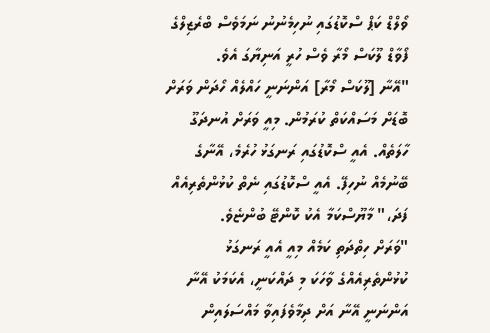ވޯލްޑް ކަޕް ސްކޮޑުގައި ނުހިމެނުނު ނަމަވެސް ބްރެޒިލްގެ ފޯވާޑް ލޫކަސް މޯރާ ވެސް ހުރީ އަނިޔާގަ އެވެ.
"އޭނާ [ލޫކަސް މޯރާ] އަންނަނީ ހައްލެއް ހޯދަން ވަރަށް ބޮޑަށް މަސައްކަތް ކުރަމުން. މިއީ ވަރަށް އުނދަގޫ ހާލަތެއް. އެއީ ސްކޮޑުގައި ރަނގަޅު ހުރެމެ، އޭނާގެ ބޭނުމެއް ނުހިފޭ. އެއީ ސްކޮޑުގައި ނެތް ކުޅުންތެރިއެއް ފަދަ،" މާޔޫސްކަމާ އެކު ކޮންޓޭ ބުންޏެވެ.
"ވަރަށް ހިތްދަތި ކަމެއް މިއީ އެއީ ރަނގަޅު ކުޅުންތެރިއެއްގެ ވާހަކަ މި ދައްކަނީ، އެކަމަކު އޭނާ އަންނަނީ އޭނާ އަށް ދިމާވެފައިވާ މައްސަލައިން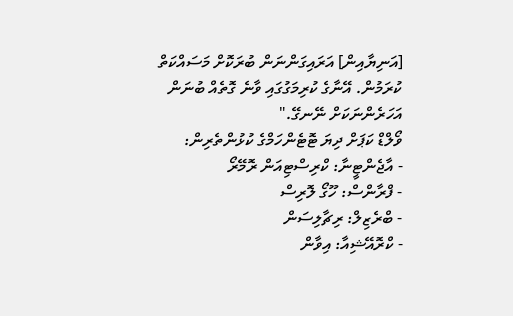[އަނިޔާއިން] އަރައިގަންނަން ބުރަކޮށް މަސައްކަތް ކުރަމުން. އޭނާގެ ކުރިމަގުގައި ވާނެ ގޮތެއް ބުނަން އަހަރެންނަކަށް ނޭނގޭ."
ވޯލްޑް ކަޕަށް ދިޔަ ޓޮޓެންހަމްގެ ކުޅުންތެރިން:
- އާޖެންޓީނާ: ކްރިސްޓިއަން ރޮމޭރޯ
- ފްރާންސް: ހޫގޯ ލޮރިސް
- ބްރެޒިލް: ރިޗާލިސަން
- ކްރޮއޭޝިއާ: އިވާން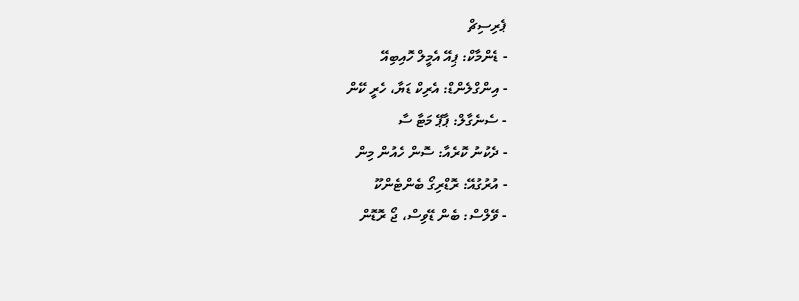ޕެރިސިޗް
- ޑެންމާކް: ޕިއޭ އެމީލް ހޮއިބިއޭ
- އިންގްލެންޑް: އެރިކް ޑަޔާ، ހެރީ ކޭން
- ސެނެގާލް: ޕާޕޭ މަޓާ ސާ
- ދެކުނު ކޮރެއާ: ސޮން ހެއުން މިން
- އުރުގުއޭ: ރޮޑްރިގޯ ބެންޓެންކޫ
- ވޭލްސް: ބެން ޑޭވިސް، ޖޯ ރޮޑޮން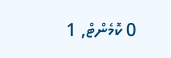0 ކޮމެންޓް, 1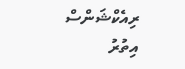ރިއެކްޝަންސް
އިތުރު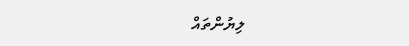ލިޔުންތައް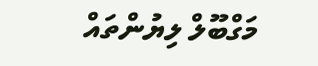މަގްބޫލް ލިޔުންތައް